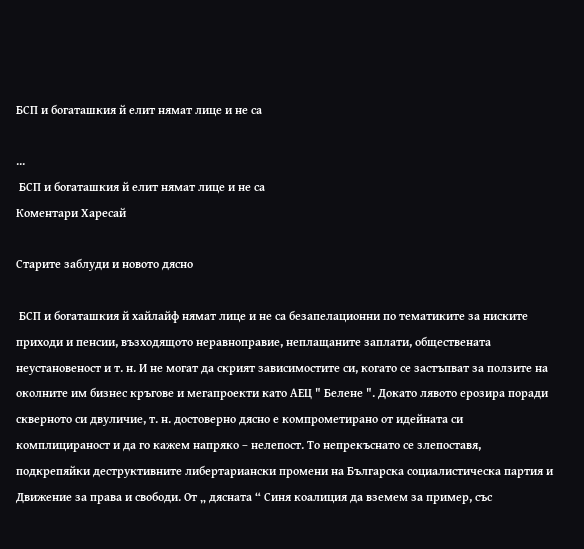БСП и богаташкия й елит нямат лице и не са

...
 БСП и богаташкия й елит нямат лице и не са
Коментари Харесай

Старите заблуди и новото дясно

 БСП и богаташкия й хайлайф нямат лице и не са безапелационни по тематиките за ниските приходи и пенсии, възходящото неравноправие, неплащаните заплати, обществената неустановеност и т. н. И не могат да скрият зависимостите си, когато се застъпват за ползите на околните им бизнес кръгове и мегапроекти като АЕЦ " Белене ". Докато лявото ерозира поради скверното си двуличие, т. н. достоверно дясно е компрометирано от идейната си комплицираност и да го кажем напряко – нелепост. То непрекъснато се злепоставя, подкрепяйки деструктивните либертариански промени на Българска социалистическа партия и Движение за права и свободи. От „ дясната “ Синя коалиция да вземем за пример, със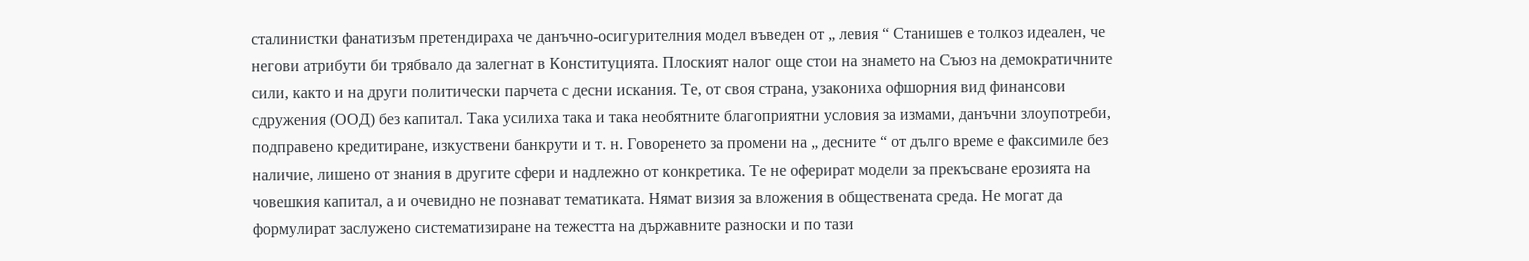сталинистки фанатизъм претендираха че данъчно-осигурителния модел въведен от „ левия “ Станишев е толкоз идеален, че негови атрибути би трябвало да залегнат в Конституцията. Плоският налог още стои на знамето на Съюз на демократичните сили, както и на други политически парчета с десни искания. Те, от своя страна, узакониха офшорния вид финансови сдружения (ООД) без капитал. Така усилиха така и така необятните благоприятни условия за измами, данъчни злоупотреби, подправено кредитиране, изкуствени банкрути и т. н. Говоренето за промени на „ десните “ от дълго време е факсимиле без наличие, лишено от знания в другите сфери и надлежно от конкретика. Те не оферират модели за прекъсване ерозията на човешкия капитал, а и очевидно не познават тематиката. Нямат визия за вложения в обществената среда. Не могат да формулират заслужено систематизиране на тежестта на държавните разноски и по тази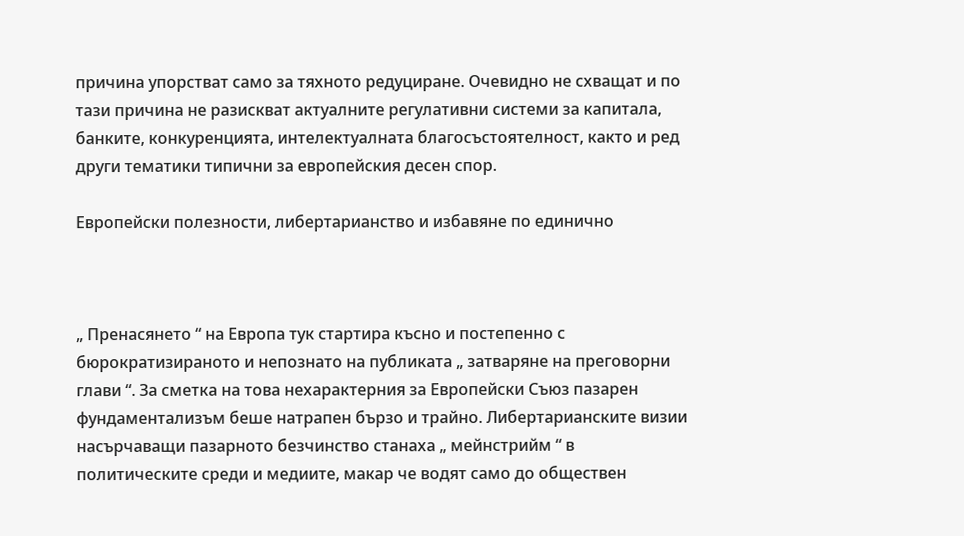причина упорстват само за тяхното редуциране. Очевидно не схващат и по тази причина не разискват актуалните регулативни системи за капитала, банките, конкуренцията, интелектуалната благосъстоятелност, както и ред други тематики типични за европейския десен спор.

Европейски полезности, либертарианство и избавяне по единично



„ Пренасянето “ на Европа тук стартира късно и постепенно с бюрократизираното и непознато на публиката „ затваряне на преговорни глави “. За сметка на това нехарактерния за Европейски Съюз пазарен фундаментализъм беше натрапен бързо и трайно. Либертарианските визии насърчаващи пазарното безчинство станаха „ мейнстрийм “ в политическите среди и медиите, макар че водят само до обществен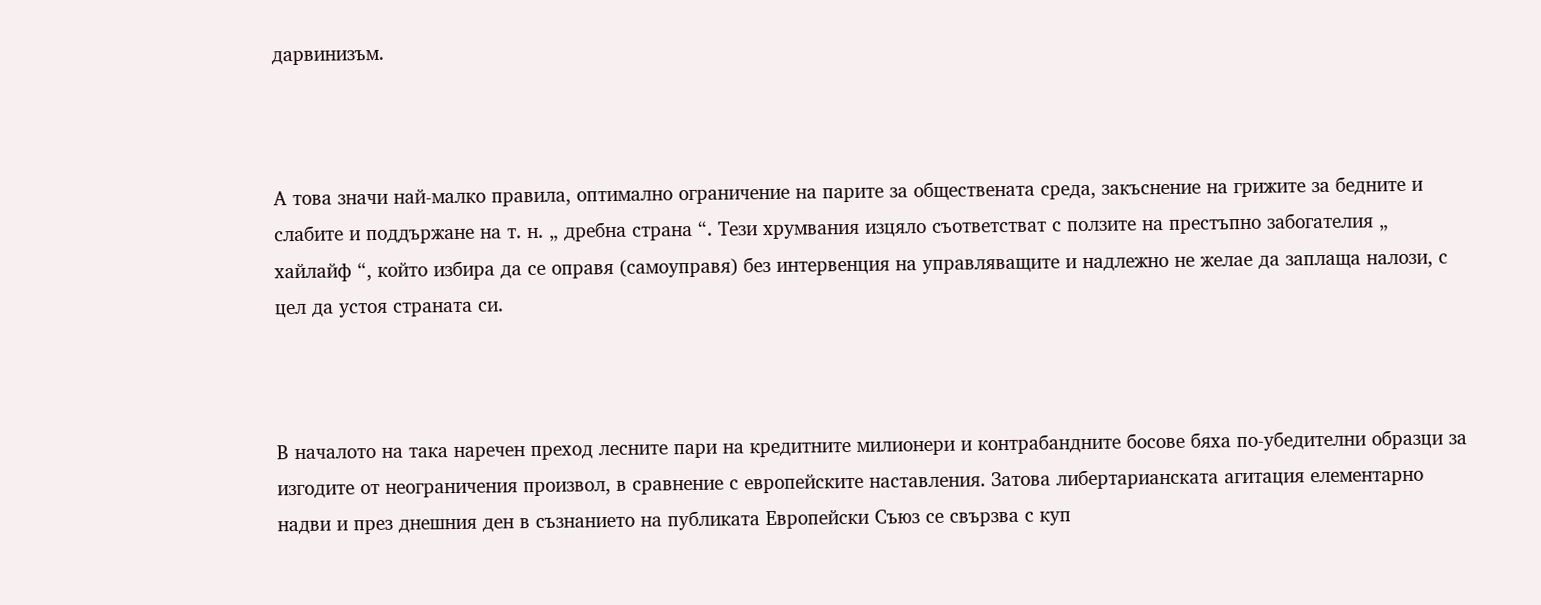дарвинизъм.



А това значи най-малко правила, оптимално ограничение на парите за обществената среда, закъснение на грижите за бедните и слабите и поддържане на т. н. „ дребна страна “. Тези хрумвания изцяло съответстват с ползите на престъпно забогателия „ хайлайф “, който избира да се оправя (самоуправя) без интервенция на управляващите и надлежно не желае да заплаща налози, с цел да устоя страната си.



В началото на така наречен преход лесните пари на кредитните милионери и контрабандните босове бяха по-убедителни образци за изгодите от неограничения произвол, в сравнение с европейските наставления. Затова либертарианската агитация елементарно надви и през днешния ден в съзнанието на публиката Европейски Съюз се свързва с куп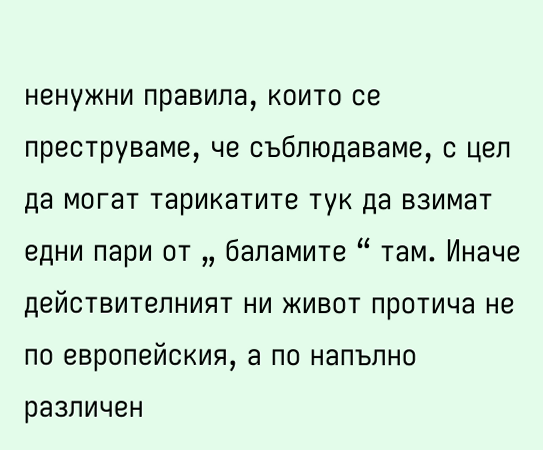ненужни правила, които се преструваме, че съблюдаваме, с цел да могат тарикатите тук да взимат едни пари от „ баламите “ там. Иначе действителният ни живот протича не по европейския, а по напълно различен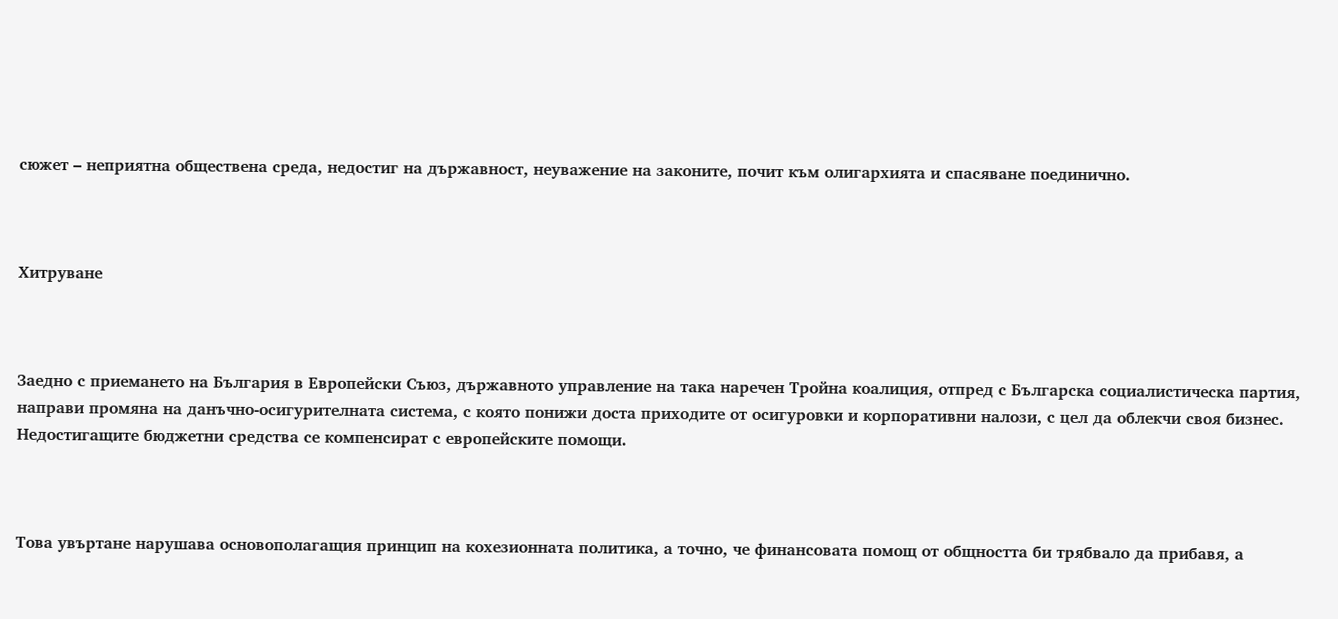сюжет – неприятна обществена среда, недостиг на държавност, неуважение на законите, почит към олигархията и спасяване поединично.



Хитруване



Заедно с приемането на България в Европейски Съюз, държавното управление на така наречен Тройна коалиция, отпред с Българска социалистическа партия, направи промяна на данъчно-осигурителната система, с която понижи доста приходите от осигуровки и корпоративни налози, с цел да облекчи своя бизнес. Недостигащите бюджетни средства се компенсират с европейските помощи.



Това увъртане нарушава основополагащия принцип на кохезионната политика, а точно, че финансовата помощ от общността би трябвало да прибавя, а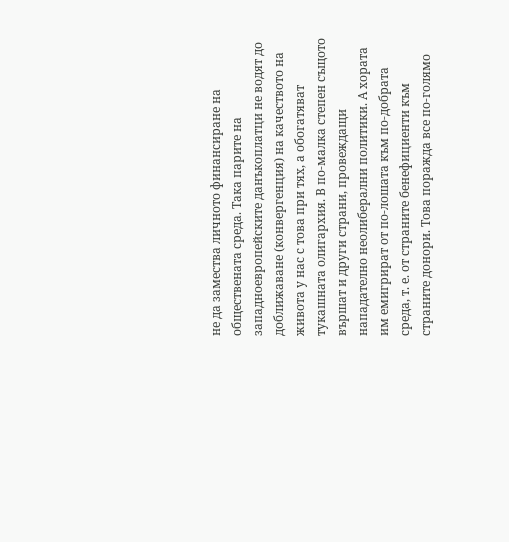не да замества личното финансиране на обществената среда. Така парите на западноевропейските данъкоплатци не водят до доближаване (конвергенция) на качеството на живота у нас с това при тях, а обогатяват тукашната олигархия. В по-малка степен същото вършат и други страни, провеждащи нападателно неолиберални политики. А хората им емигрират от по-лошата към по-добрата среда, т. е. от страните бенефициенти към страните донори. Това поражда все по-голямо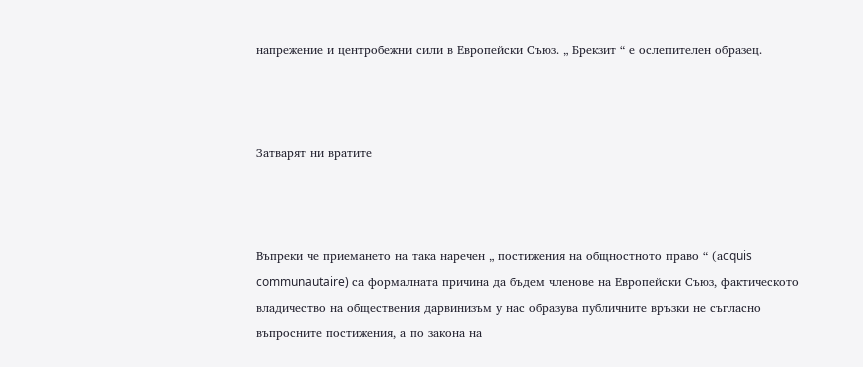напрежение и центробежни сили в Европейски Съюз. „ Брекзит “ е ослепителен образец.



Затварят ни вратите



Въпреки че приемането на така наречен „ постижения на общностното право “ (аcquis communautaire) са формалната причина да бъдем членове на Европейски Съюз, фактическото владичество на обществения дарвинизъм у нас образува публичните връзки не съгласно въпросните постижения, а по закона на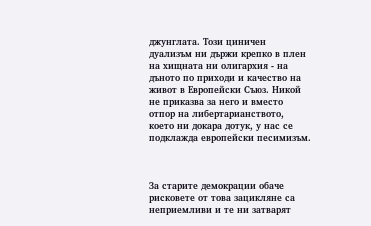джунглата. Този циничен дуализъм ни държи крепко в плен на хищната ни олигархия - на дъното по приходи и качество на живот в Европейски Съюз. Никой не приказва за него и вместо отпор на либертарианството, което ни докара дотук, у нас се подклажда европейски песимизъм.



За старите демокрации обаче рисковете от това зацикляне са неприемливи и те ни затварят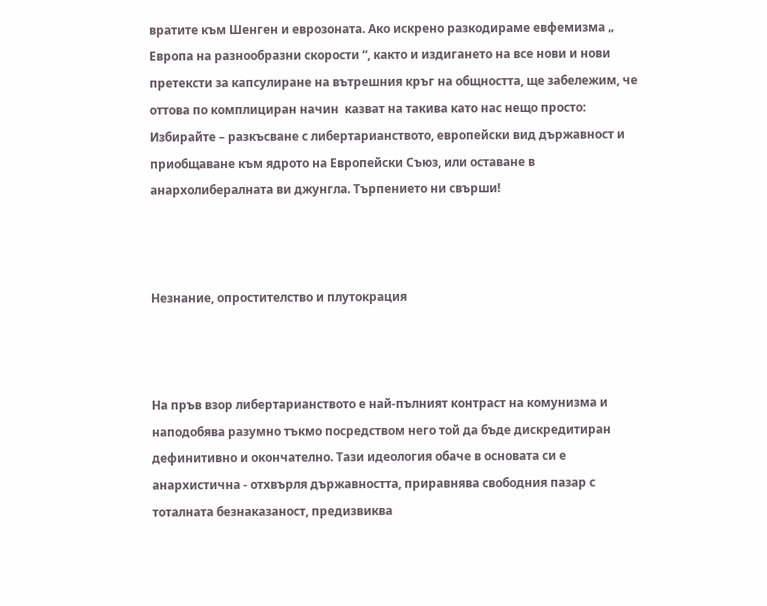вратите към Шенген и еврозоната. Ако искрено разкодираме евфемизма „ Европа на разнообразни скорости “, както и издигането на все нови и нови претексти за капсулиране на вътрешния кръг на общността, ще забележим, че оттова по комплициран начин  казват на такива като нас нещо просто: Избирайте – разкъсване с либертарианството, европейски вид държавност и приобщаване към ядрото на Европейски Съюз, или оставане в анархолибералната ви джунгла. Търпението ни свърши!



Незнание, опростителство и плутокрация



На пръв взор либертарианството е най-пълният контраст на комунизма и наподобява разумно тъкмо посредством него той да бъде дискредитиран дефинитивно и окончателно. Тази идеология обаче в основата си е анархистична - отхвърля държавността, приравнява свободния пазар с тоталната безнаказаност, предизвиква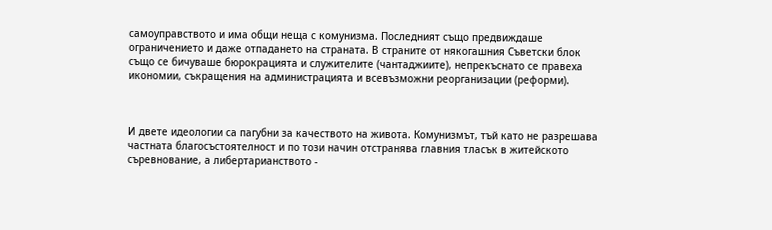самоуправството и има общи неща с комунизма. Последният също предвиждаше ограничението и даже отпадането на страната. В страните от някогашния Съветски блок също се бичуваше бюрокрацията и служителите (чантаджиите), непрекъснато се правеха икономии, съкращения на администрацията и всевъзможни реорганизации (реформи).



И двете идеологии са пагубни за качеството на живота. Комунизмът, тъй като не разрешава частната благосъстоятелност и по този начин отстранява главния тласък в житейското съревнование, а либертарианството -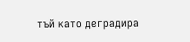тъй като деградира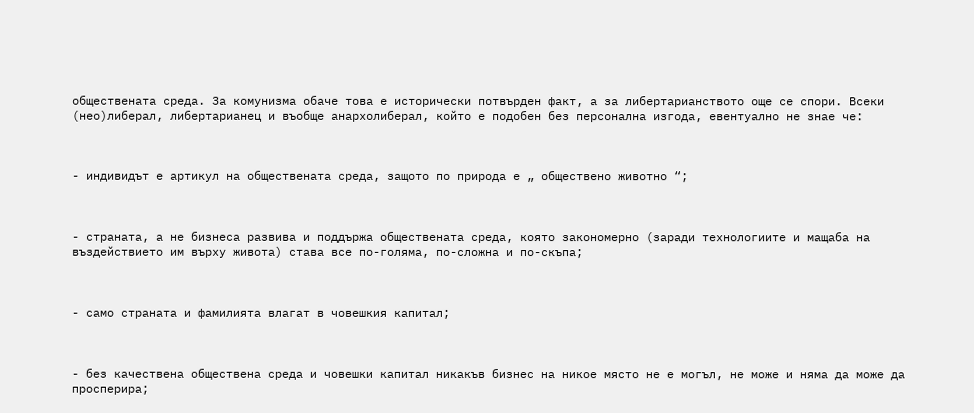обществената среда. За комунизма обаче това е исторически потвърден факт, а за либертарианството още се спори. Всеки (нео)либерал, либертарианец и въобще анархолиберал, който е подобен без персонална изгода, евентуално не знае че:



- индивидът е артикул на обществената среда, защото по природа е „ обществено животно “;



- страната, а не бизнеса развива и поддържа обществената среда, която закономерно (заради технологиите и мащаба на въздействието им върху живота) става все по-голяма, по-сложна и по-скъпа;



- само страната и фамилията влагат в човешкия капитал;



- без качествена обществена среда и човешки капитал никакъв бизнес на никое място не е могъл, не може и няма да може да просперира;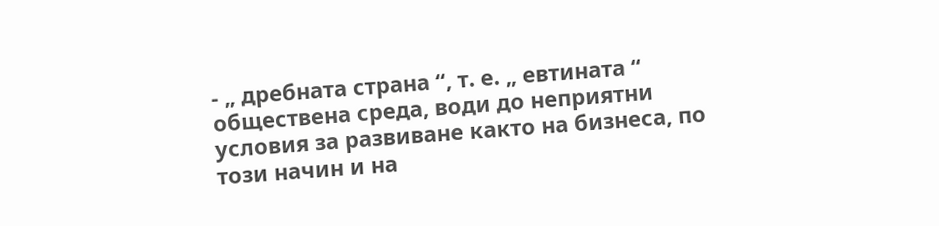- „ дребната страна “, т. е. „ евтината “ обществена среда, води до неприятни условия за развиване както на бизнеса, по този начин и на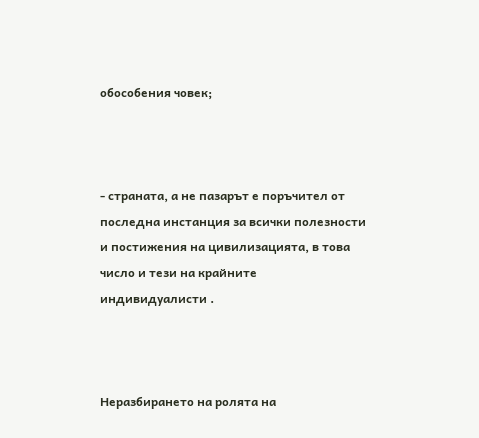обособения човек;



- страната, а не пазарът е поръчител от последна инстанция за всички полезности и постижения на цивилизацията, в това число и тези на крайните индивидуалисти .



Неразбирането на ролята на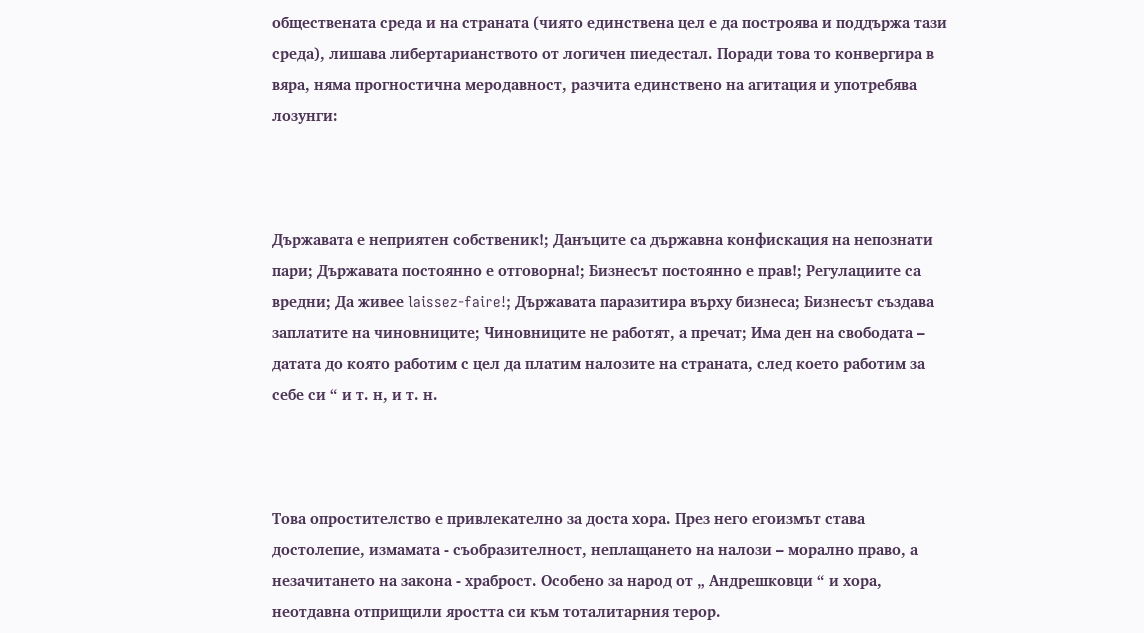обществената среда и на страната (чиято единствена цел е да построява и поддържа тази среда), лишава либертарианството от логичен пиедестал. Поради това то конвергира в вяра, няма прогностична меродавност, разчита единствено на агитация и употребява лозунги:



Държавата е неприятен собственик!; Данъците са държавна конфискация на непознати пари; Държавата постоянно е отговорна!; Бизнесът постоянно е прав!; Регулациите са вредни; Да живее laissez-faire!; Държавата паразитира върху бизнеса; Бизнесът създава заплатите на чиновниците; Чиновниците не работят, а пречат; Има ден на свободата – датата до която работим с цел да платим налозите на страната, след което работим за себе си “ и т. н, и т. н.



Това опростителство е привлекателно за доста хора. През него егоизмът става достолепие, измамата - съобразителност, неплащането на налози – морално право, а незачитането на закона - храброст. Особено за народ от „ Андрешковци “ и хора, неотдавна отприщили яростта си към тоталитарния терор.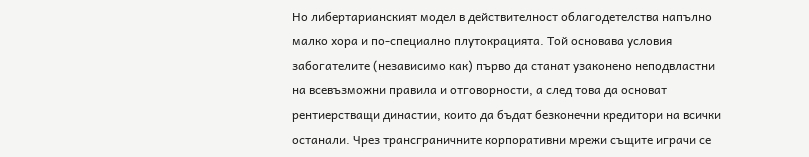Но либертарианският модел в действителност облагодетелства напълно малко хора и по-специално плутокрацията. Той основава условия забогателите (независимо как) първо да станат узаконено неподвластни на всевъзможни правила и отговорности, а след това да основат рентиерстващи династии, които да бъдат безконечни кредитори на всички останали. Чрез трансграничните корпоративни мрежи същите играчи се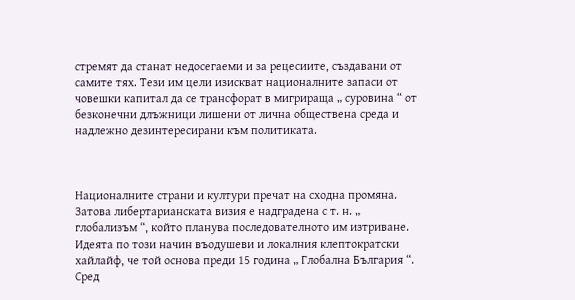стремят да станат недосегаеми и за рецесиите, създавани от самите тях. Тези им цели изискват националните запаси от човешки капитал да се трансфорат в мигрираща „ суровина “ от безконечни длъжници лишени от лична обществена среда и надлежно дезинтересирани към политиката.



Националните страни и култури пречат на сходна промяна. Затова либертарианската визия е надградена с т. н. „ глобализъм “, който планува последователното им изтриване. Идеята по този начин въодушеви и локалния клептократски хайлайф, че той основа преди 15 година „ Глобална България “. Сред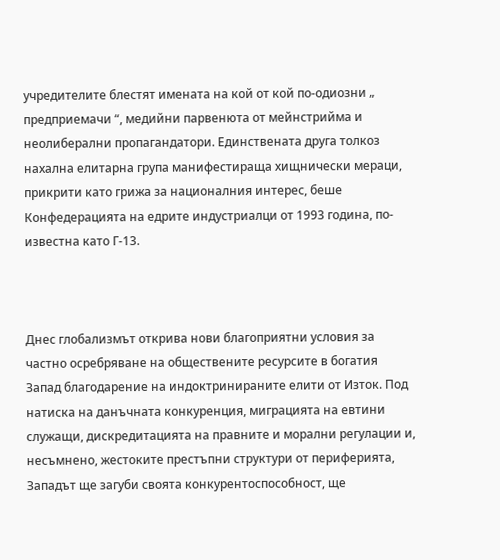учредителите блестят имената на кой от кой по-одиозни „ предприемачи “, медийни парвенюта от мейнстрийма и неолиберални пропагандатори. Единствената друга толкоз нахална елитарна група манифестираща хищнически мераци, прикрити като грижа за националния интерес, беше Конфедерацията на едрите индустриалци от 1993 година, по-известна като Г-13.



Днес глобализмът открива нови благоприятни условия за частно осребряване на обществените ресурсите в богатия Запад благодарение на индоктринираните елити от Изток. Под натиска на данъчната конкуренция, миграцията на евтини служащи, дискредитацията на правните и морални регулации и, несъмнено, жестоките престъпни структури от периферията, Западът ще загуби своята конкурентоспособност, ще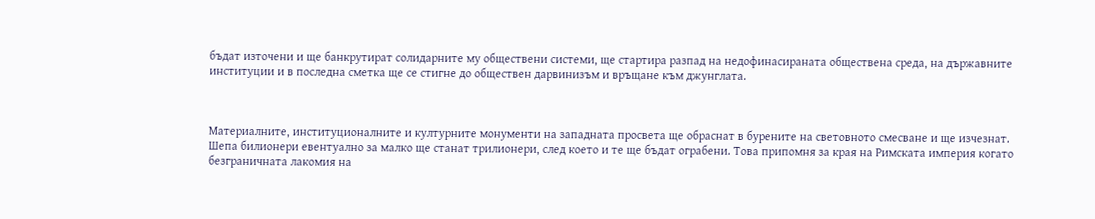бъдат източени и ще банкрутират солидарните му обществени системи, ще стартира разпад на недофинасираната обществена среда, на държавните институции и в последна сметка ще се стигне до обществен дарвинизъм и връщане към джунглата.



Материалните, институционалните и културните монументи на западната просвета ще обраснат в бурените на световното смесване и ще изчезнат. Шепа билионери евентуално за малко ще станат трилионери, след което и те ще бъдат ограбени. Това припомня за края на Римската империя когато безграничната лакомия на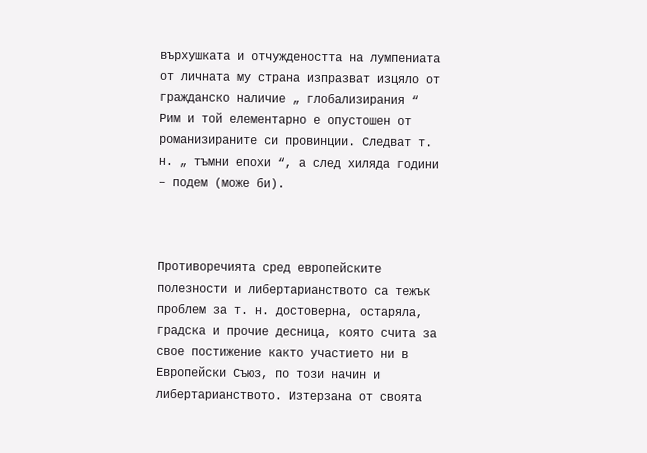върхушката и отчуждеността на лумпениата от личната му страна изпразват изцяло от гражданско наличие „ глобализирания “ Рим и той елементарно е опустошен от романизираните си провинции. Следват т. н. „ тъмни епохи “, а след хиляда години – подем (може би).



Противоречията сред европейските полезности и либертарианството са тежък проблем за т. н. достоверна, остаряла, градска и прочие десница, която счита за свое постижение както участието ни в Европейски Съюз, по този начин и либертарианството. Изтерзана от своята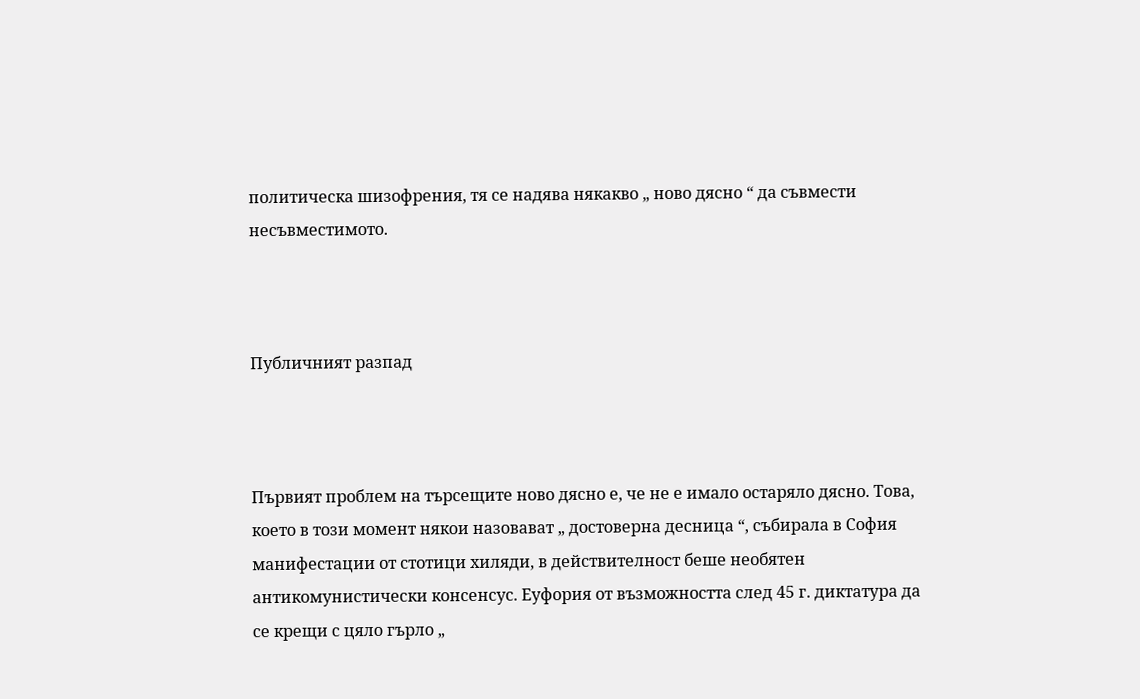политическа шизофрения, тя се надява някакво „ ново дясно “ да съвмести несъвместимото.



Публичният разпад



Първият проблем на търсещите ново дясно е, че не е имало остаряло дясно. Това, което в този момент някои назовават „ достоверна десница “, събирала в София манифестации от стотици хиляди, в действителност беше необятен антикомунистически консенсус. Еуфория от възможността след 45 г. диктатура да се крещи с цяло гърло „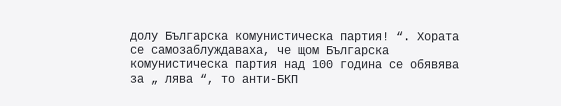долу Българска комунистическа партия! “. Хората се самозаблуждаваха, че щом Българска комунистическа партия над 100 година се обявява за „ лява “, то анти-БКП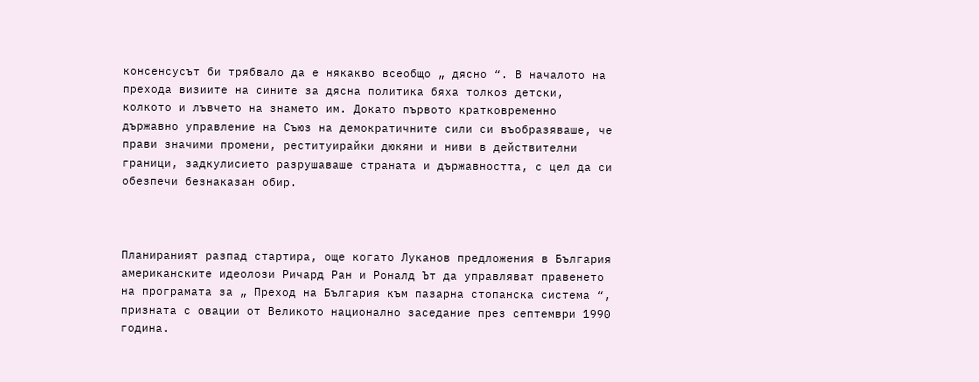консенсусът би трябвало да е някакво всеобщо „ дясно “. В началото на прехода визиите на сините за дясна политика бяха толкоз детски, колкото и лъвчето на знамето им. Докато първото кратковременно държавно управление на Съюз на демократичните сили си въобразяваше, че прави значими промени, реституирайки дюкяни и ниви в действителни граници, задкулисието разрушаваше страната и държавността, с цел да си обезпечи безнаказан обир.



Планираният разпад стартира, още когато Луканов предложения в България американските идеолози Ричард Ран и Роналд Ът да управляват правенето на програмата за „ Преход на България към пазарна стопанска система “, призната с овации от Великото национално заседание през септември 1990 година.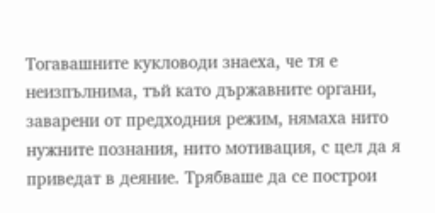Тогавашните кукловоди знаеха, че тя е неизпълнима, тъй като държавните органи, заварени от предходния режим, нямаха нито нужните познания, нито мотивация, с цел да я приведат в деяние. Трябваше да се построи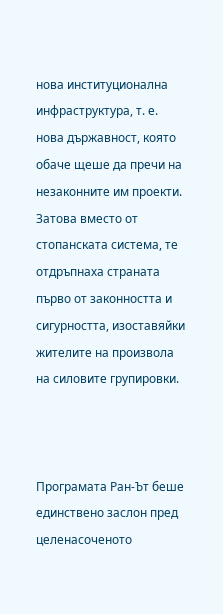нова институционална инфраструктура, т. е. нова държавност, която обаче щеше да пречи на незаконните им проекти. Затова вместо от стопанската система, те отдръпнаха страната първо от законността и сигурността, изоставяйки жителите на произвола на силовите групировки.



Програмата Ран-Ът беше единствено заслон пред целенасоченото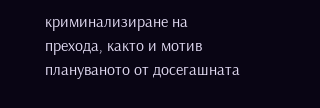криминализиране на прехода, както и мотив плануваното от досегашната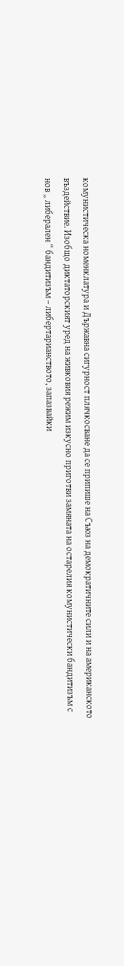комунистическа номенклатура и Държавна сигурност плячкосване да се припише на Съюз на демократичните сили и на американското въздействие. Изобщо диктаторският уред на живковия режим изкусно приготви замяната на остарелия комунистически бандитизъм с нов „ либерален “ бандитизъм – либертарианството, запазвайки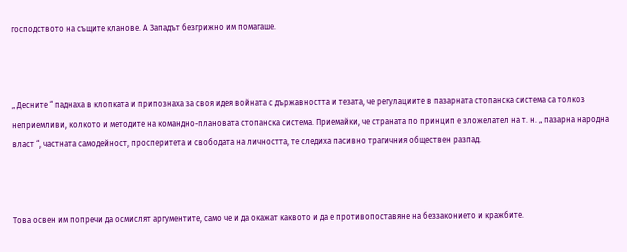господството на същите кланове. А Западът безгрижно им помагаше.



„ Десните “ паднаха в клопката и припознаха за своя идея войната с държавността и тезата, че регулациите в пазарната стопанска система са толкоз неприемливи, колкото и методите на командно-плановата стопанска система. Приемайки, че страната по принцип е зложелател на т. н. „ пазарна народна власт “, частната самодейност, просперитета и свободата на личността, те следиха пасивно трагичния обществен разпад.



Това освен им попречи да осмислят аргументите, само че и да окажат каквото и да е противопоставяне на беззаконието и кражбите.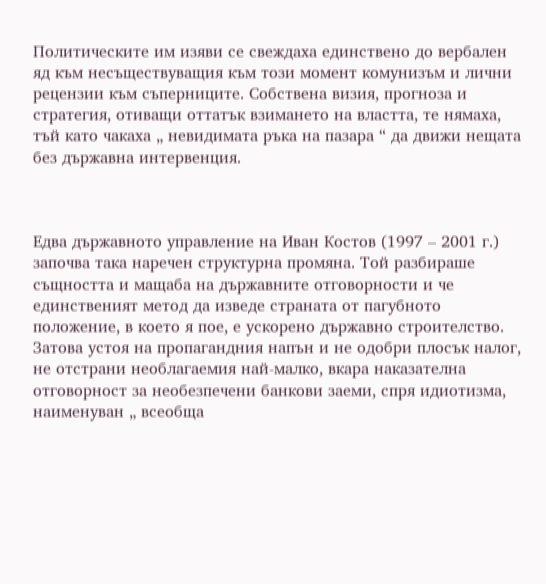Политическите им изяви се свеждаха единствено до вербален яд към несъществуващия към този момент комунизъм и лични рецензии към съперниците. Собствена визия, прогноза и стратегия, отиващи оттатък взимането на властта, те нямаха, тъй като чакаха „ невидимата ръка на пазара “ да движи нещата без държавна интервенция.



Едва държавното управление на Иван Костов (1997 – 2001 г.) започва така наречен структурна промяна. Той разбираше същността и мащаба на държавните отговорности и че единственият метод да изведе страната от пагубното положение, в което я пое, е ускорено държавно строителство. Затова устоя на пропагандния напън и не одобри плосък налог, не отстрани необлагаемия най-малко, вкара наказателна отговорност за необезпечени банкови заеми, спря идиотизма, наименуван „ всеобща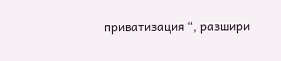приватизация “, разшири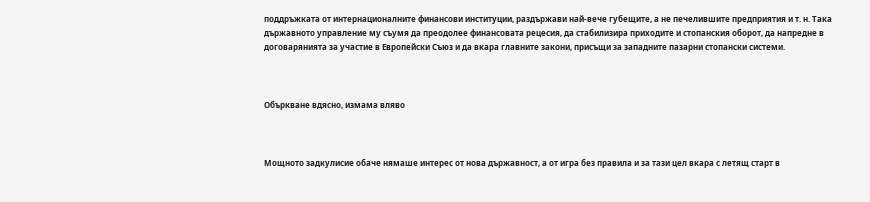поддръжката от интернационалните финансови институции, раздържави най-вече губещите, а не печелившите предприятия и т. н. Така държавното управление му съумя да преодолее финансовата рецесия, да стабилизира приходите и стопанския оборот, да напредне в договарянията за участие в Европейски Съюз и да вкара главните закони, присъщи за западните пазарни стопански системи.



Объркване вдясно, измама вляво



Мощното задкулисие обаче нямаше интерес от нова държавност, а от игра без правила и за тази цел вкара с летящ старт в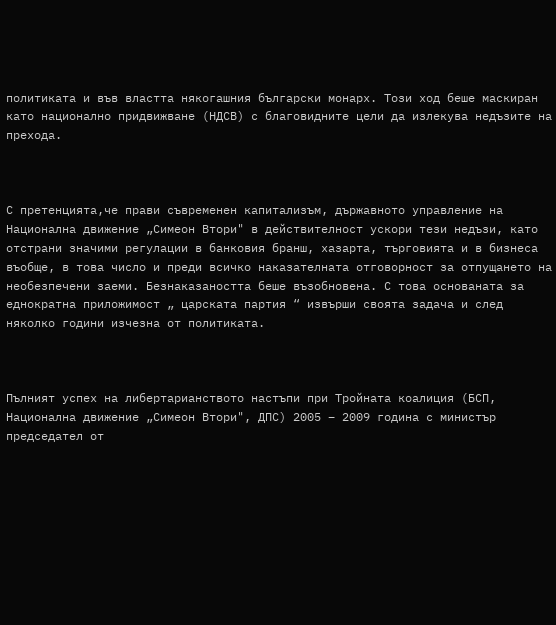политиката и във властта някогашния български монарх. Този ход беше маскиран като национално придвижване (НДСВ) с благовидните цели да излекува недъзите на прехода.



С претенцията,че прави съвременен капитализъм, държавното управление на Национална движение „Симеон Втори" в действителност ускори тези недъзи, като отстрани значими регулации в банковия бранш, хазарта, търговията и в бизнеса въобще, в това число и преди всичко наказателната отговорност за отпущането на необезпечени заеми. Безнаказаността беше възобновена. С това основаната за еднократна приложимост „ царската партия “ извърши своята задача и след няколко години изчезна от политиката.



Пълният успех на либертарианството настъпи при Тройната коалиция (БСП, Национална движение „Симеон Втори", ДПС) 2005 – 2009 година с министър председател от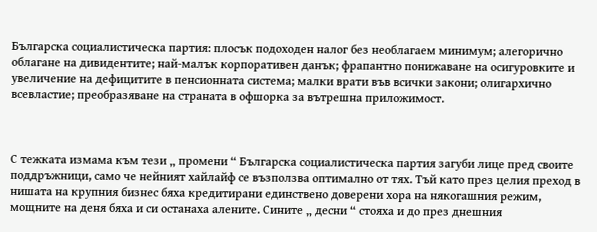Българска социалистическа партия: плосък подоходен налог без необлагаем минимум; алегорично облагане на дивидентите; най-малък корпоративен данък; фрапантно понижаване на осигуровките и увеличение на дефицитите в пенсионната система; малки врати във всички закони; олигархично всевластие; преобразяване на страната в офшорка за вътрешна приложимост.



С тежката измама към тези „ промени “ Българска социалистическа партия загуби лице пред своите поддръжници, само че нейният хайлайф се възползва оптимално от тях. Тъй като през целия преход в нишата на крупния бизнес бяха кредитирани единствено доверени хора на някогашния режим, мощните на деня бяха и си останаха алените. Сините „ десни “ стояха и до през днешния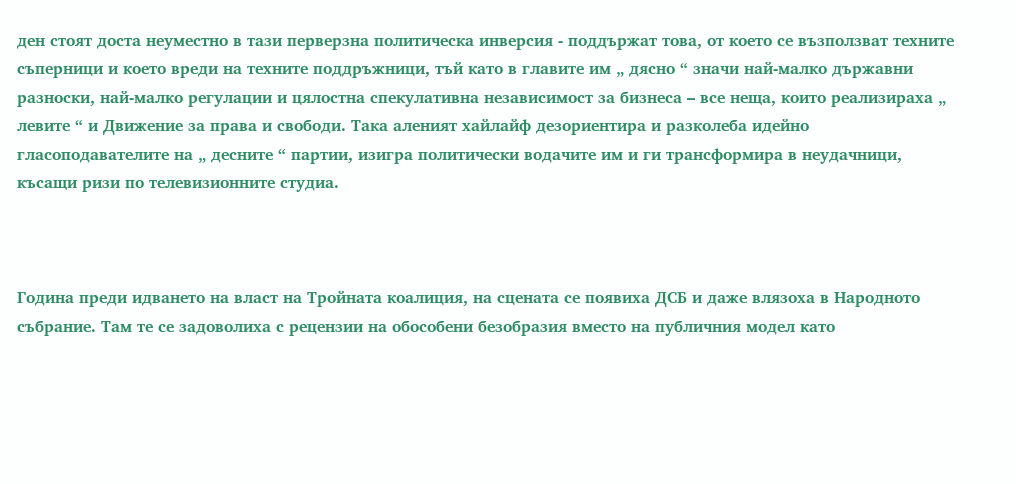ден стоят доста неуместно в тази перверзна политическа инверсия - поддържат това, от което се възползват техните съперници и което вреди на техните поддръжници, тъй като в главите им „ дясно “ значи най-малко държавни разноски, най-малко регулации и цялостна спекулативна независимост за бизнеса – все неща, които реализираха „ левите “ и Движение за права и свободи. Така аленият хайлайф дезориентира и разколеба идейно гласоподавателите на „ десните “ партии, изигра политически водачите им и ги трансформира в неудачници, късащи ризи по телевизионните студиа.



Година преди идването на власт на Тройната коалиция, на сцената се появиха ДСБ и даже влязоха в Народното събрание. Там те се задоволиха с рецензии на обособени безобразия вместо на публичния модел като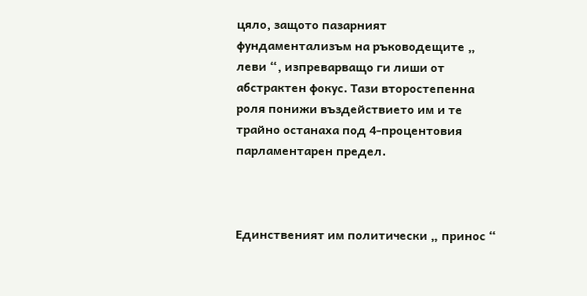цяло, защото пазарният фундаментализъм на ръководещите „ леви “, изпреварващо ги лиши от абстрактен фокус. Тази второстепенна роля понижи въздействието им и те трайно останаха под 4-процентовия парламентарен предел.



Единственият им политически „ принос “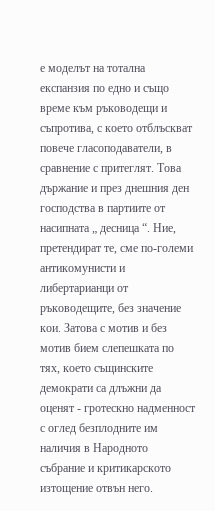е моделът на тотална експанзия по едно и също време към ръководещи и съпротива, с което отблъскват повече гласоподаватели, в сравнение с притеглят. Това държание и през днешния ден господства в партиите от насипната „ десница “. Ние, претендират те, сме по-големи антикомунисти и либертарианци от ръководещите, без значение кои. Затова с мотив и без мотив бием слепешката по тях, което същинските демократи са длъжни да оценят - гротескно надменност с оглед безплодните им наличия в Народното събрание и критикарското изтощение отвън него.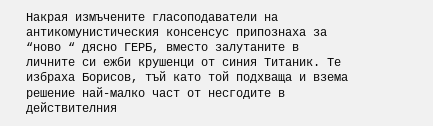Накрая измъчените гласоподаватели на антикомунистическия консенсус припознаха за “ново “ дясно ГЕРБ, вместо залутаните в личните си ежби крушенци от синия Титаник. Те избраха Борисов, тъй като той подхваща и взема решение най-малко част от несгодите в действителния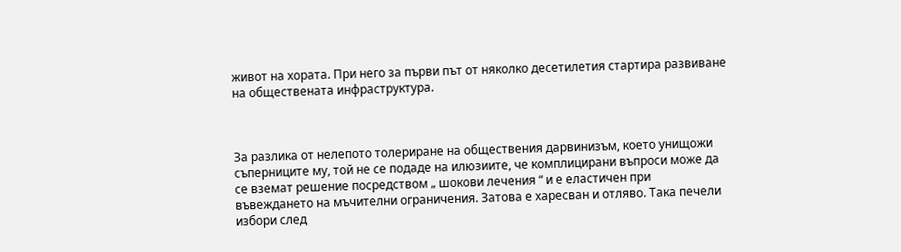живот на хората. При него за първи път от няколко десетилетия стартира развиване на обществената инфраструктура.



За разлика от нелепото толериране на обществения дарвинизъм, което унищожи съперниците му, той не се подаде на илюзиите, че комплицирани въпроси може да се вземат решение посредством „ шокови лечения “ и е еластичен при въвеждането на мъчителни ограничения. Затова е харесван и отляво. Така печели избори след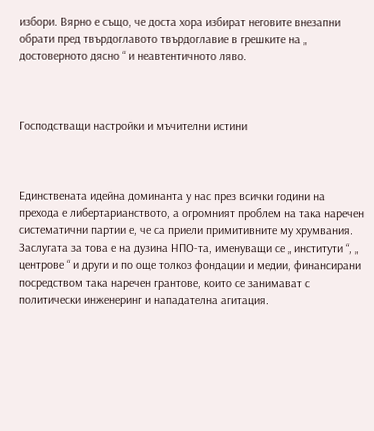избори. Вярно е също, че доста хора избират неговите внезапни обрати пред твърдоглавото твърдоглавие в грешките на „ достоверното дясно “ и неавтентичното ляво.



Господстващи настройки и мъчителни истини



Единствената идейна доминанта у нас през всички години на прехода е либертарианството, а огромният проблем на така наречен систематични партии е, че са приели примитивните му хрумвания. Заслугата за това е на дузина НПО-та, именуващи се „ институти “, „ центрове “ и други и по още толкоз фондации и медии, финансирани посредством така наречен грантове, които се занимават с политически инженеринг и нападателна агитация.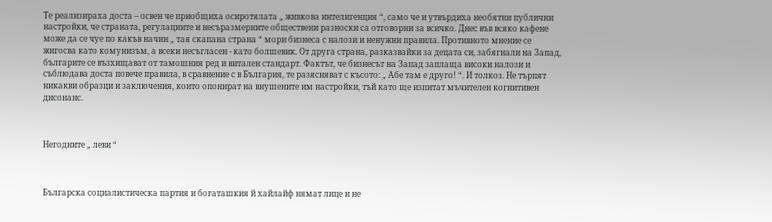Те реализираха доста – освен че приобщиха осиротялата „ живкова интелигенция “, само че и утвърдиха необятни публични настройки, че страната, регулациите и несъразмерните обществени разноски са отговорни за всичко. Днес във всяко кафене може да се чуе по какъв начин „ тая скапана страна “ мори бизнеса с налози и ненужни правила. Противното мнение се жигосва като комунизъм, а всеки несъгласен - като болшевик. От друга страна, разказвайки за децата си, забягнали на Запад, българите се възхищават от тамошния ред и витален стандарт. Фактът, че бизнесът на Запад заплаща високи налози и съблюдава доста повече правила, в сравнение с в България, те разясняват с късото: „ Абе там е друго! “. И толкоз. Не търпят никакви образци и заключения, които опонират на внушените им настройки, тъй като ще изпитат мъчителен когнитивен дисонанс.



Негодните „ леви “



Българска социалистическа партия и богаташкия й хайлайф нямат лице и не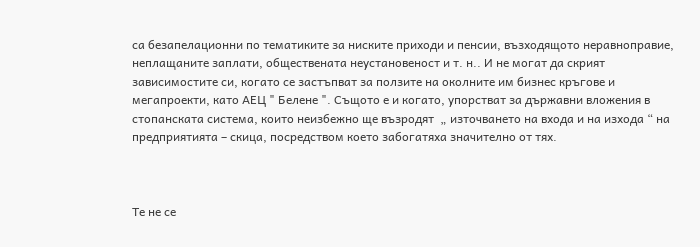са безапелационни по тематиките за ниските приходи и пенсии, възходящото неравноправие, неплащаните заплати, обществената неустановеност и т. н.. И не могат да скрият зависимостите си, когато се застъпват за ползите на околните им бизнес кръгове и мегапроекти, като АЕЦ " Белене ". Същото е и когато, упорстват за държавни вложения в стопанската система, които неизбежно ще възродят  „ източването на входа и на изхода “ на предприятията – скица, посредством което забогатяха значително от тях.



Те не се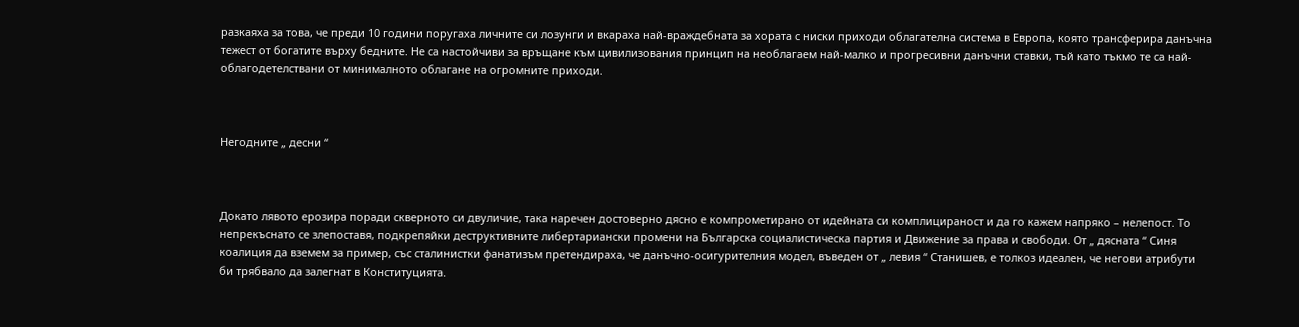разкаяха за това, че преди 10 години поругаха личните си лозунги и вкараха най-враждебната за хората с ниски приходи облагателна система в Европа, която трансферира данъчна тежест от богатите върху бедните. Не са настойчиви за връщане към цивилизования принцип на необлагаем най-малко и прогресивни данъчни ставки, тъй като тъкмо те са най-облагодетелствани от минималното облагане на огромните приходи.



Негодните „ десни “



Докато лявото ерозира поради скверното си двуличие, така наречен достоверно дясно е компрометирано от идейната си комплицираност и да го кажем напряко – нелепост. То непрекъснато се злепоставя, подкрепяйки деструктивните либертариански промени на Българска социалистическа партия и Движение за права и свободи. От „ дясната “ Синя коалиция да вземем за пример, със сталинистки фанатизъм претендираха, че данъчно-осигурителния модел, въведен от „ левия “ Станишев, е толкоз идеален, че негови атрибути би трябвало да залегнат в Конституцията.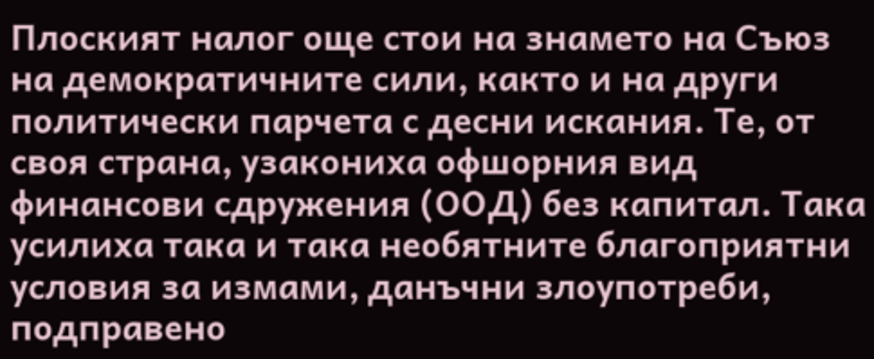Плоският налог още стои на знамето на Съюз на демократичните сили, както и на други политически парчета с десни искания. Те, от своя страна, узакониха офшорния вид финансови сдружения (ООД) без капитал. Така усилиха така и така необятните благоприятни условия за измами, данъчни злоупотреби, подправено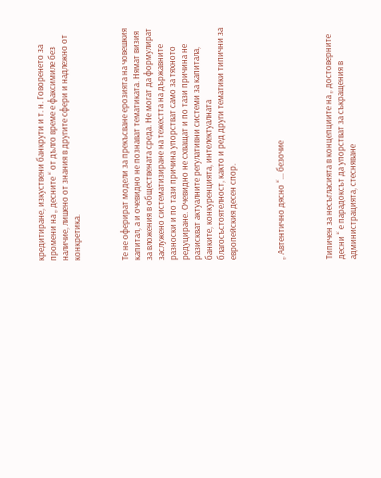кредитиране, изкуствени банкрути и т. н. Говоренето за промени на „ десните “ от дълго време е факсимиле без наличие, лишено от знания в другите сфери и надлежно от конкретика.



Те не оферират модели за прекъсване ерозията на човешкия капитал, а и очевидно не познават тематиката. Нямат визия за вложения в обществената среда. Не могат да формулират заслужено систематизиране на тежестта на държавните разноски и по тази причина упорстват само за тяхното редуциране. Очевидно не схващат и по тази причина не разискват актуалните регулативни системи за капитала, банките, конкуренцията, интелектуалната благосъстоятелност, както и ред други тематики типични за европейския десен спор.



„ Автентично дясно “... безочие



Типичен за несъгласията в концепциите на „ достоверните десни “ е парадоксът да упорстват за съкращения в администрацията, стесняване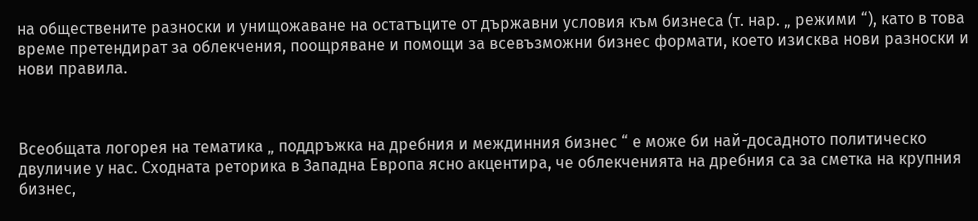на обществените разноски и унищожаване на остатъците от държавни условия към бизнеса (т. нар. „ режими “), като в това време претендират за облекчения, поощряване и помощи за всевъзможни бизнес формати, което изисква нови разноски и нови правила.



Всеобщата логорея на тематика „ поддръжка на дребния и междинния бизнес “ е може би най-досадното политическо двуличие у нас. Сходната реторика в Западна Европа ясно акцентира, че облекченията на дребния са за сметка на крупния бизнес,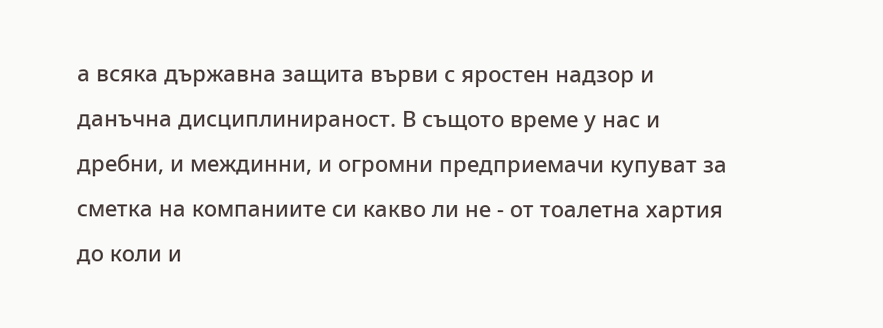а всяка държавна защита върви с яростен надзор и данъчна дисциплинираност. В същото време у нас и дребни, и междинни, и огромни предприемачи купуват за сметка на компаниите си какво ли не - от тоалетна хартия до коли и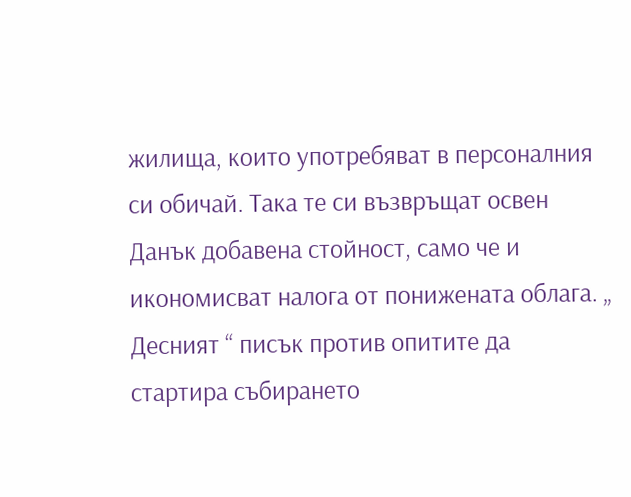жилища, които употребяват в персоналния си обичай. Така те си възвръщат освен Данък добавена стойност, само че и икономисват налога от понижената облага. „ Десният “ писък против опитите да стартира събирането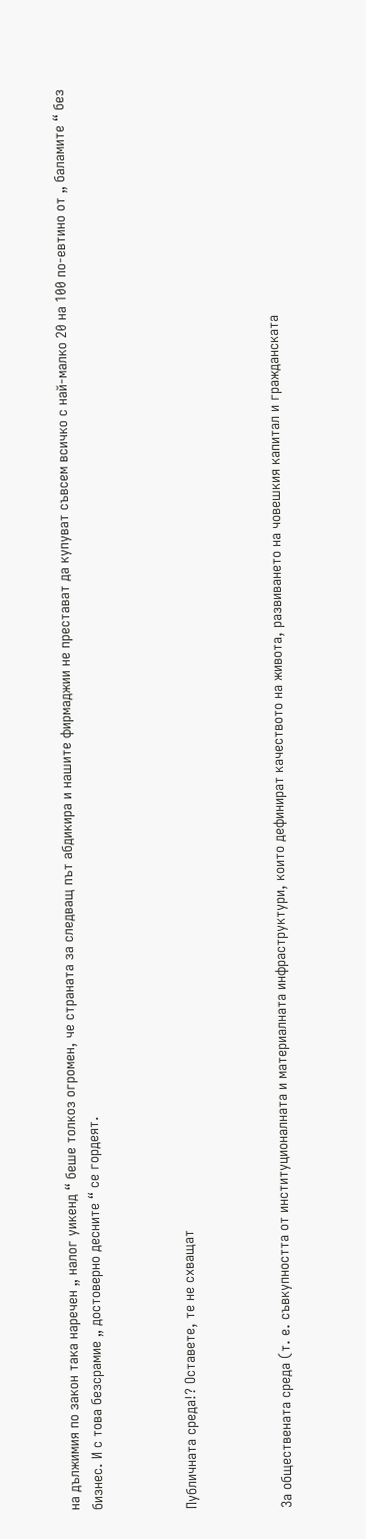на дължимия по закон така наречен „ налог уикенд “ беше толкоз огромен, че страната за следващ път абдикира и нашите фирмаджии не престават да купуват съвсем всичко с най-малко 20 на 100 по-евтино от „ баламите “ без бизнес. И с това безсрамие „ достоверно десните “ се гордеят.



Публичната среда!? Оставете, те не схващат



За обществената среда (т. е. съвкупността от институционалната и материалната инфраструктури, които дефинират качеството на живота, развиването на човешкия капитал и гражданската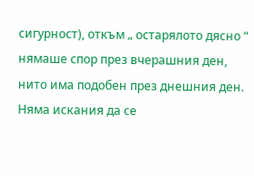сигурност), откъм „ остарялото дясно “ нямаше спор през вчерашния ден, нито има подобен през днешния ден. Няма искания да се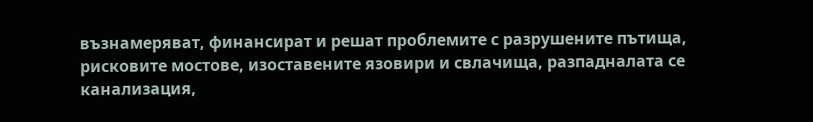възнамеряват, финансират и решат проблемите с разрушените пътища, рисковите мостове, изоставените язовири и свлачища, разпадналата се канализация,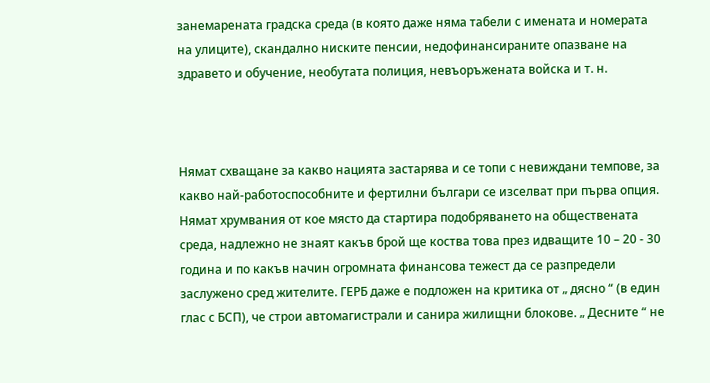занемарената градска среда (в която даже няма табели с имената и номерата на улиците), скандално ниските пенсии, недофинансираните опазване на здравето и обучение, необутата полиция, невъоръжената войска и т. н.



Нямат схващане за какво нацията застарява и се топи с невиждани темпове, за какво най-работоспособните и фертилни българи се изселват при първа опция. Нямат хрумвания от кое място да стартира подобряването на обществената среда, надлежно не знаят какъв брой ще коства това през идващите 10 – 20 - 30 година и по какъв начин огромната финансова тежест да се разпредели заслужено сред жителите. ГЕРБ даже е подложен на критика от „ дясно “ (в един глас с БСП), че строи автомагистрали и санира жилищни блокове. „ Десните “ не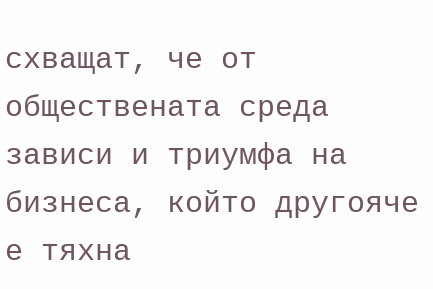схващат, че от обществената среда зависи и триумфа на бизнеса, който другояче е тяхна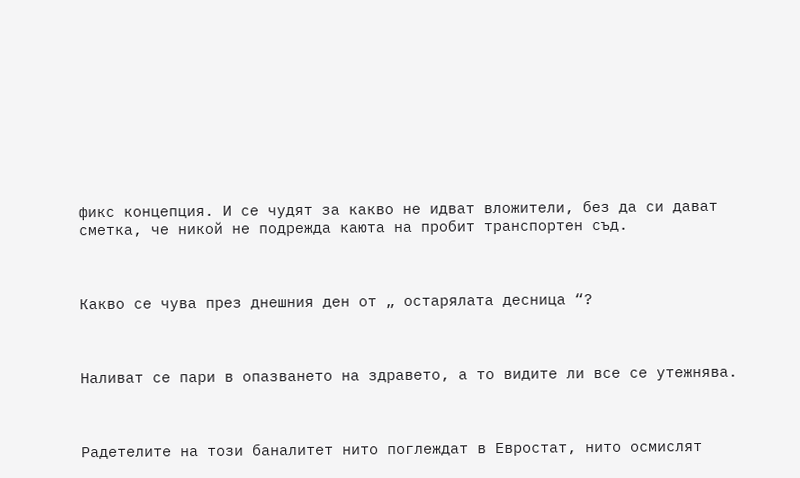фикс концепция. И се чудят за какво не идват вложители, без да си дават сметка, че никой не подрежда каюта на пробит транспортен съд.



Какво се чува през днешния ден от „ остарялата десница “?



Наливат се пари в опазването на здравето, а то видите ли все се утежнява.



Радетелите на този баналитет нито поглеждат в Евростат, нито осмислят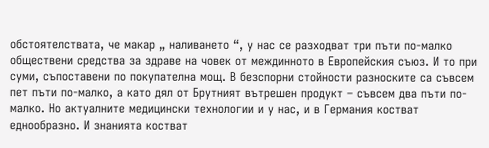обстоятелствата, че макар „ наливането “, у нас се разходват три пъти по-малко обществени средства за здраве на човек от междинното в Европейския съюз. И то при суми, съпоставени по покупателна мощ. В безспорни стойности разноските са съвсем пет пъти по-малко, а като дял от Брутният вътрешен продукт – съвсем два пъти по-малко. Но актуалните медицински технологии и у нас, и в Германия костват еднообразно. И знанията костват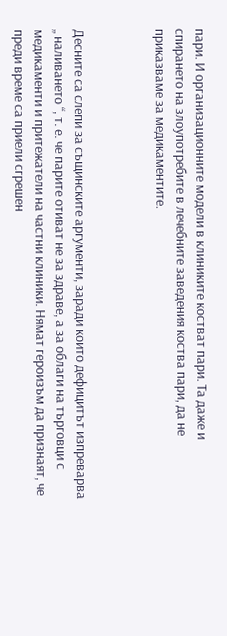пари. И организационните модели в клиниките костват пари. Та даже и спирането на злоупотребите в лечебните заведения коства пари, да не приказваме за медикаментите.



Десните са слепи за същинските аргументи, заради които дефицитът изпреварва „ наливането “, т. е. че парите отиват не за здраве, а за облаги на търговци с медикаменти и притежатели на частни клиники. Нямат героизъм да признаят, че преди време са приели сгрешен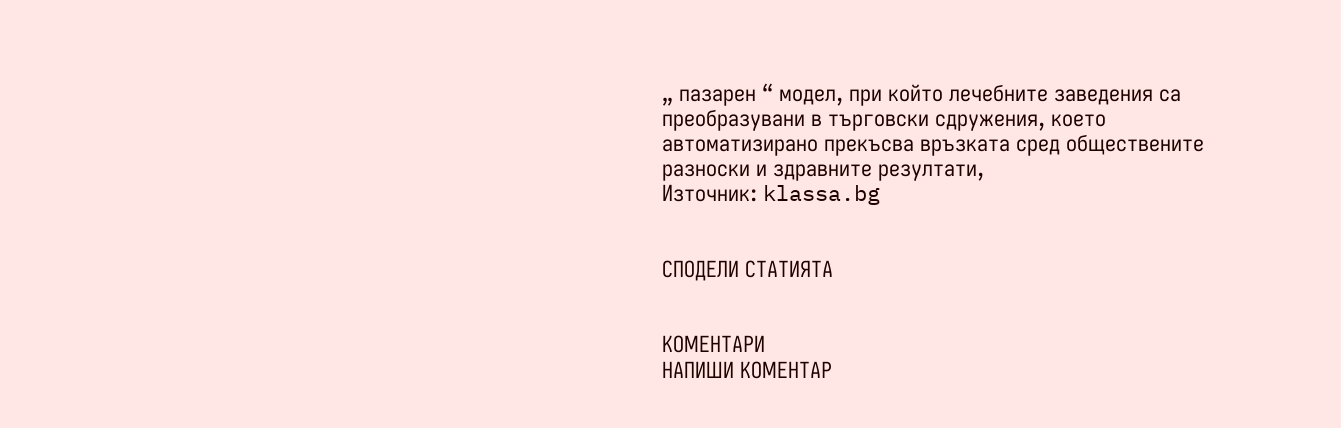„ пазарен “ модел, при който лечебните заведения са преобразувани в търговски сдружения, което автоматизирано прекъсва връзката сред обществените разноски и здравните резултати,
Източник: klassa.bg


СПОДЕЛИ СТАТИЯТА


КОМЕНТАРИ
НАПИШИ КОМЕНТАР